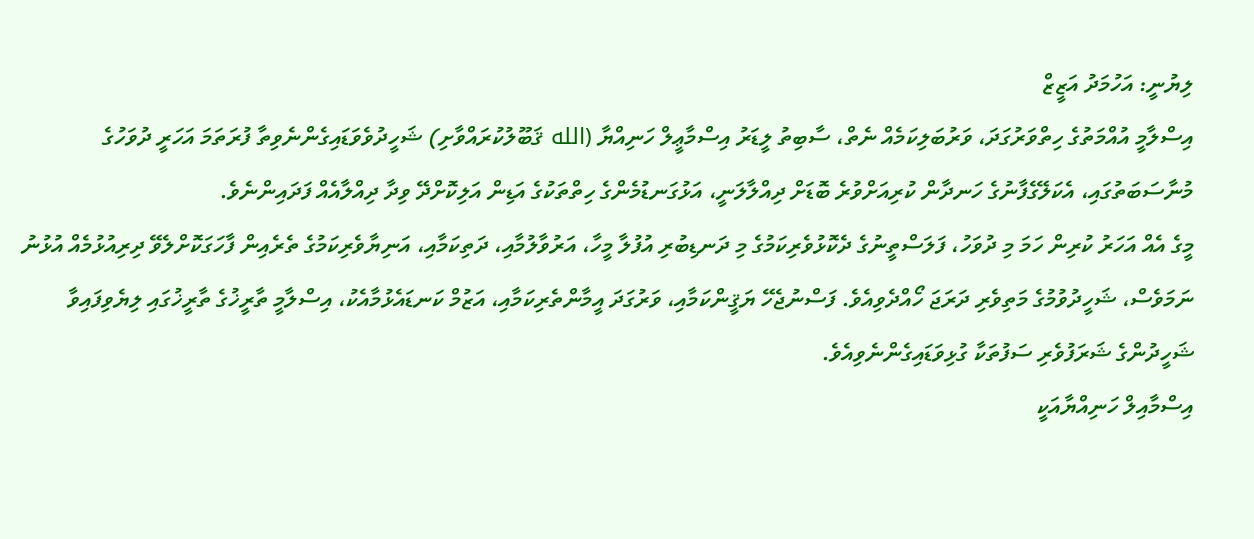ލިޔުނީ: އަހުމަދު އަޒީޒް
އިސްލާމީ އުއްމަތުގެ ހިތްވަރުގަދަ، ވަރުބަލިކަމެއް ނެތް، ސާބިތު ލީޑަރު އިސްމާޢީލް ހަނިއްޔާ (الله ޤަބޫލުކުރައްވާށި) ޝަހީދުވެވަޑައިގެންނެވިތާ ފުރަތަމަ އަހަރީ ދުވަހުގެ މުނާސަބަތުގައި، އެކަލޭގެފާނުގެ ހަނދާން ކުރިއަށްވުރެ ބޮޑަށް ދިއްލާލަނީ، އަޅުގަނޑުމެންގެ ހިތްތަކުގެ އަޑިން އަލިކޮށްދޭ ވިދާ ދިއްލާއެއް ފަދައިންނެވެ.
މީގެ އެއް އަހަރު ކުރިން ހަމަ މި ދުވަހު، ފަލަސްތީނުގެ ދެކޮޅުވެރިކަމުގެ މި ދަނޑިބުރި އުފުލާ މީހާ، އަރުވާލުމާއި، ދަތިކަމާއި، އަނިޔާވެރިކަމުގެ ތެރެއިން ފާހަގަކޮށްލެވޭ ދިރިއުޅުމެއް އުޅުނު ނަމަވެސް، ޝަހީދުވުމުގެ މަތިވެރި ދަރަޖަ ހޯއްދެވިއެވެ. ފަސްނުޖެހޭ ޔަޤީންކަމާއި، ވަރުގަދަ އީމާންތެރިކަމާއި، އަޒުމް ކަނޑައެޅުމާއެކު، އިސްލާމީ ތާރީޚުގެ ތާރީޚުގައި ލިޔެވިފައިވާ ޝަހީދުންގެ ޝަރަފުވެރި ސަފުތަކާ ގުޅިވަޑައިގެންނެވިއެވެ.
އިސްމާއިލް ހަނިއްޔާއަކީ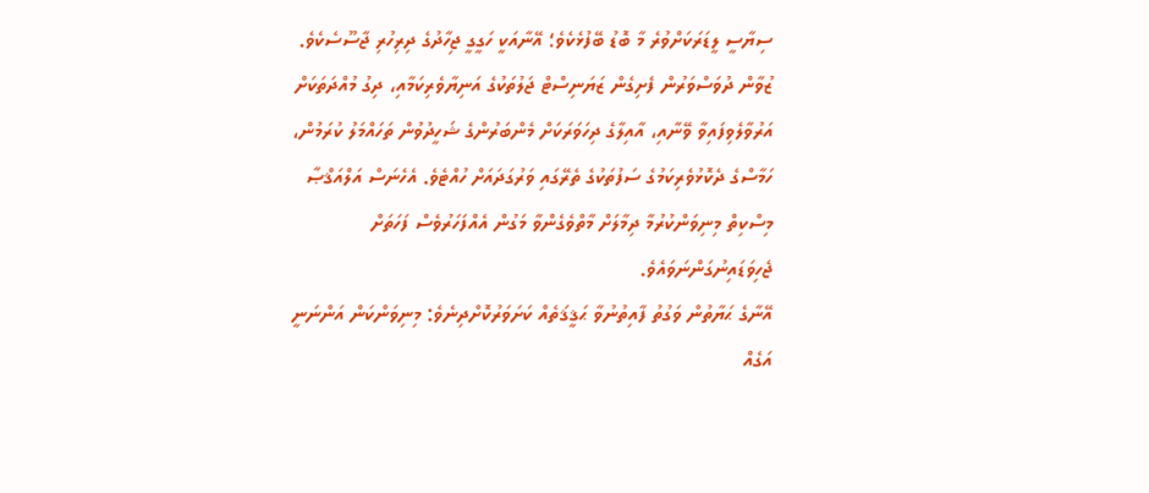ސިޔާސީ ލީޑަރަކަށްވުރެ މާ ބޮޑު ބޭފުޅެކެވެ؛ އޭނާއަކީ ހަގީގީ ޖިހާދުގެ ދިރިހުރި ޖާސޫސެކެވެ. ޒުވާން ދުވަސްވަރުން ފެށިގެން ޒަޔަނިސްޓް ޖަލުތަކުގެ އަނިޔާވެރިކަމާއި، ދިގު މުއްދަތަކަށް އަރުވާލެވިފައިވާ ވޭނާއި، އާއިލާގެ ދިހަވަރަކަށް މެންބަރުންގެ ޝަހީދުވުން ތަހައްމަލު ކުރަމުން، ހަމާސްގެ ދެކޮޅުވެރިކަމުގެ ސަފުތަކުގެ ތެރޭގައި ވަރުގަދައަށް ހުއްޓެވެ. އެހެނަސް އަލްއަޤްޞާ މިސްކިތް މިނިވަންކުރުމާ ދިމާލަށް މާތްވެގެންވާ މަގުން އެއްފަހަރުވެސް ފަހަތަށް ޖެހިވަޑައިނުގަންނަވައެވެ.
އޭނާގެ ޙަޔާތުން ވަގުތު ފާއިތުނުވާ ޙަޤީޤަތެއް ކަށަވަރުކޮށްދިނެވެ: މިނިވަންކަން އަންނަނީ އަގެއް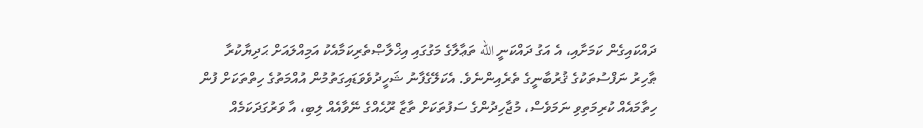ދައްކައިގެން ކަމަށާއި، އެ އަގު ދައްކަނީ الله ތަޢާލާގެ މަގުގައި އިޚްލާޞްތެރިކަމާއެކު އަމިއްލައަށް ޙަދިޔާކުރާ ޠާހިރު ނަފްސުތަކުގެ ޤުރުބާނީގެ ތެރެއިންނެވެ. އެކަލޭގެފާނު ޝަހީދުވެވަޑައިގަތުމުން އުއްމަތުގެ ހިތްތަކަށް ފުން ހިތާމައެއް ކުރިމަތިވި ނަމަވެސް، މުޖާހިދުންގެ ސަފުތަކަށް ތާޒާ ރޫޙެއްގެ ނޭވާއެއް ލިބި، އާ ވަރުގަދަކަމެއް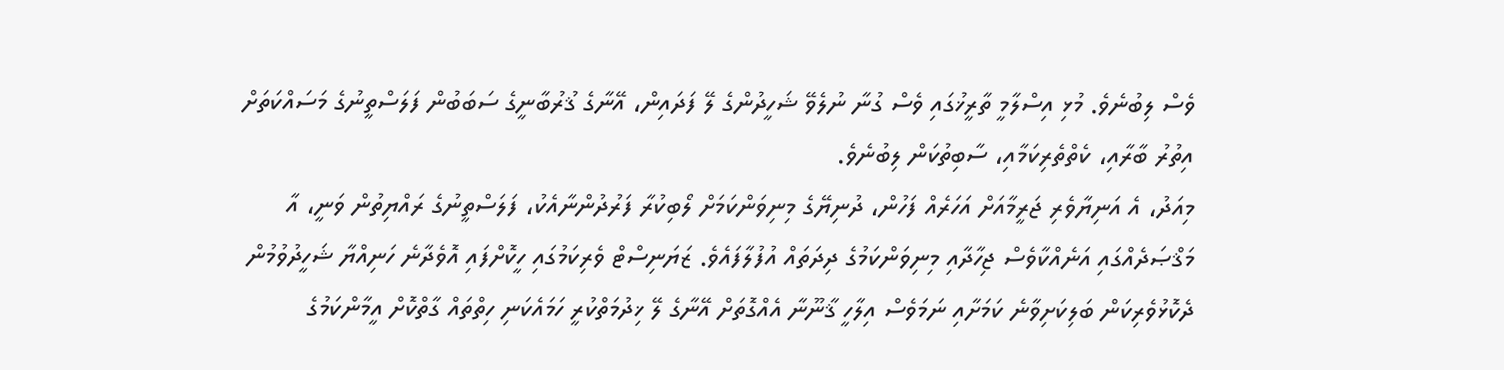ވެސް ލިބުނެވެ. މުޅި އިސްލާމީ ތާރީޚުގައި ވެސް ގުނާ ނުލެވޭ ޝަހީދުންގެ ލޭ ފަދައިން، އޭނާގެ ޤުރުބާނީގެ ސަބަބުން ފަލަސްތީނުގެ މަސައްކަތަށް އިތުރު ބާރާއި، ކެތްތެރިކަމާއި، ސާބިތުކަން ލިބުނެވެ.
މިއަދު، އެ އަނިޔާވެރި ޖަރީމާއަށް އަހަރެއް ފަހުން، ދުނިޔޭގެ މިނިވަންކަމަށް ލޯބިކުރާ ފަރުދުންނާއެކު، ފަލަސްތީނުގެ ރައްޔިތުން ވަނީ، އާ މަޤްޞަދެއްގައި އަނެއްކާވެސް ޖިހާދާއި މިނިވަންކަމުގެ ދިދަތައް އުފުލާފައެވެ. ޒަޔަނިސްޓް ވެރިކަމުގައި ހީކޮށްފައި އޮވެދާނެ ހަނިއްޔާ ޝަހީދުވުމުން ދެކޮޅުވެރިކަން ބަލިކަށިވާނެ ކަމަށާއި ނަމަވެސް އިލާހީ ޤާނޫނާ އެއްގޮތަށް އޭނާގެ ލޭ ޚިދުމަތްކުރީ ހަމައެކަނި ހިތްތައް ގާތްކޮށް އީމާންކަމުގެ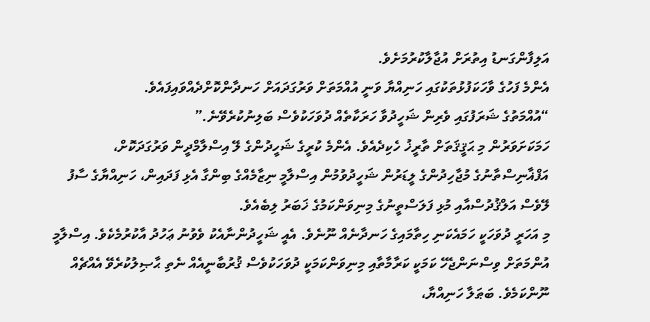އަލިފާންގަނޑު އިތުރަށް އުޖާލާކުރުމަށެވެ.
އެންމެ ފަހުގެ ވާހަކަފުޅުތަކުގައި ހަނިއްޔާ ވަނީ އުއްމަތަށް ވަރުގަދައަށް ހަނދާންކޮށްދެއްވައިފައެވެ.
“އުއްމަތުގެ ޝަރަފުގައި ވެރިން ޝަހީދުވާ ހަރަކާތެއް ދުވަހަކުވެސް ބަލިނުކުރެވޭނެ.”
ހަމަކަށަވަރުން މި ޙަޤީޤަތަށް ތާރީޚު ހެކިދެއެވެ. އެންމެ ކުރީގެ ޝަހީދުންގެ ލޭ އިސްލާމްދީން ވަރުގަދަކޮށް، އަފްޣާނިސްތާނުގެ މުޖާހިދުންގެ ލީޑަރުން ޝަހީދުވުމުން އިސްލާމީ ނިޒާމެއްގެ ބިންގާ އެޅި ފަދައިން، ހަނިއްޔާގެ ސާފު ލޭވެސް އަލްޤުދުސްއާއި މުޅި ފަލަސްތީނުގެ މިނިވަންކަމުގެ ޚަބަރު ލިބެއެވެ.
މި އަހަރީ ދުވަހަކީ ހަމައެކަނި ހިތާމައިގެ ހަނދާނެއް ނޫނެވެ. އެއީ ޝަހީދުންނާއެކު ވެވުނު ޢަހުދު އާކުރުމެކެވެ. އިސްލާމީ އުންމަތަށް ވިސްނަންޖެހޭ ކަމަކީ ކަރާމާތާއި މިނިވަންކަމަކީ ދުވަހަކުވެސް ޤުރުބާނީއެއް ނެތި ޙާޞިލުކުރެވޭ އެއްޗެއް ނޫންކަމެވެ. ބަޠަލާ ހަނިއްޔާ،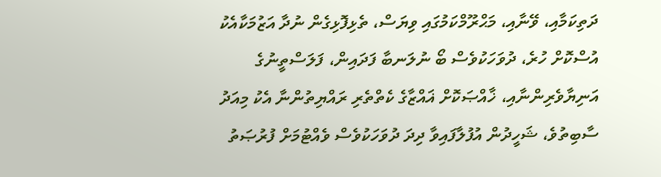ދަތިކަމާއި، ވޭނާއި، މަޙްރޫމްކަމުގައި ވިޔަސް، ތެޅިފޮޅިގެން ނުދާ އަޒުމަކާއެކު އުސްކޮށް ހުރެ، ދުވަހަކުވެސް ބޯ ނުލަނބާ ފަދައިން، ފަލަސްތީނުގެ އަނިޔާވެރިންނާއި، ޚާއްޞަކޮށް ޣައްޒާގެ ކެތްތެރި ރައްޔިތުންނާ އެކު މިއަދު ސާބިތުވެ، ޝަހީދުން އުފުލާފައިވާ ދިދަ ދުވަހަކުވެސް ވެއްޓުމަށް ފުރުޞަތު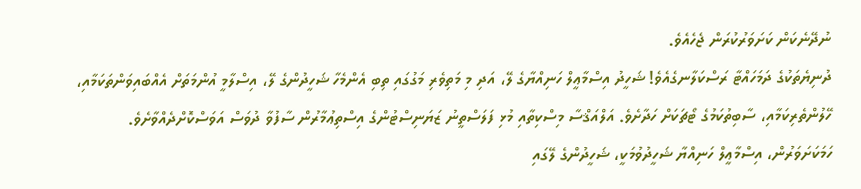ނުދޭނެކަން ކަށަވަރުކުރަން ޖެހެއެވެ.
ދުނިޔެތަކުގެ ދަމަހައްޓާ ރަސްކަލާނގެއެވެ! ޝަހީދު އިސްމާޢީލް ހަނިއްޔާގެ ލޭ، އަދި މި މަތިވެރި މަގުގައި ތިބި އެންމެހާ ޝަހީދުންގެ ލޭ، އިސްލާމީ އުންމަތަށް އެއްބައިވަންތަކަމާއި، ހޭލުންތެރިކަމާއި، ސާބިތުކަމުގެ ޓޯޗަކަށް ހަދާށެވެ. އަލްއަޤްސާ މިސްކިތާއި މުޅި ފަލަސްތީނު ޒަޔަނިސްޓުންގެ އިސްތިޢުމާރުން ސާފުވާ ދުވަސް އަވަސްކޮށްދެއްވާށެވެ.
ހަމަކަށަވަރުން، އިސްމާޢީލް ހަނިއްޔާ ޝަހީދުވުމަކީ، ޝަހީދުންގެ ލޭގައި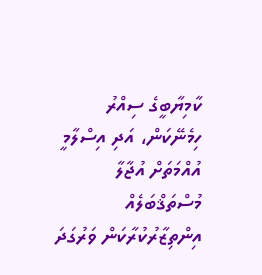ކާމިޔާބީގެ ސިއްރު ހިމެނޭކަން، އަދި އިސްލާމީ އުއްމަތަށް އުޖާލާ މުސްތަޤްބަލެއް އިންތިޒާރުކުރާކަން ވަރުގަދަ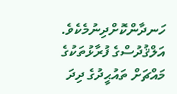ހަނދާންކޮށްދިނުމެކެވެ. އަލްޤުދުސްގެ ފުރާޅުތަކުގެ މައްޗަށް ތައުޙީދުގެ ދިދަ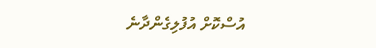އުސްކޮށް އުފުލިގެންދާނެ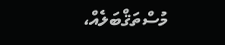މުސްތަޤްބަލެއް،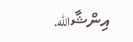އިންޝާالله.